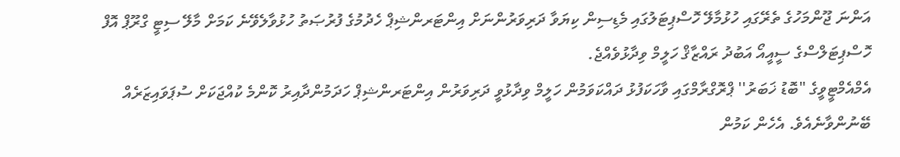އަންނަ ޖޫންމަހުގެ ތެރޭގައި ހުޅުމާލޭ ހޮސްޕިޓަލުގައި މެޑިސިން ކިޔަވާ ދަރިވަރުންނަށް އިންޓަރންޝިޕް ހެދުމުގެ ފުރުޞަތު ހުޅުވާލެވޭނެ ކަމަށް މާލޭ ސިޓީ ގްރޫޕް އޮފް ހޮސްޕިޓަލްސްގެ ސީއީއޯ އަބުދު ރައްޒާޤް ހަލީމް ވިދާޅުވެއްޖެ.
އެމްއެމްޓީވީގެ "ބޮޑު ޚަބަރު'' ޕްރޮގްރާމްގައި ވާހަކަފުޅު ދައްކަވަމުން ހަލީމް ވިދާޅުވީ ދަރިވަރުން އިންޓަރންޝިޕް ހަދަމުންދާއިރު ކޮންމެ ކުއްޖަކަށް ސުޕަވައިޒަރެއް ބޭނުންވާނެއެވެ. އެހެން ކަމުން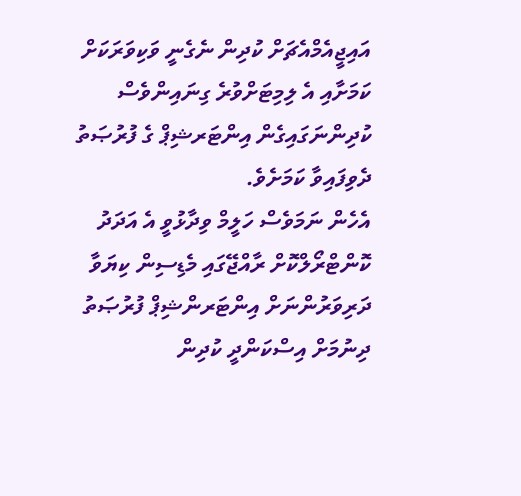އައިޖީއެމްއެޗަށް ކުދިން ނެގެނީ ވަކިވަރަކަށް ކަމަށާއި އެ ލިމިޓަށްވުރެ ގިނައިންވެސް ކުދިންނަގައިގެން އިންޓަރޝިޕް ގެ ފުރުޞަތު ދެވިފައިވާ ކަމަށެވެ.
އެހެން ނަމަވެސް ހަލީމް ވިދާޅުވީ އެ އަދަދު ކޮންޓްރޯލްކޮށް ރާއްޖޭގައި މެޑިސިން ކިޔަވާ ދަރިވަރުންނަށް އިންޓަރންޝިޕް ފުރުޞަތު ދިނުމަށް އިސްކަންދީ ކުދިން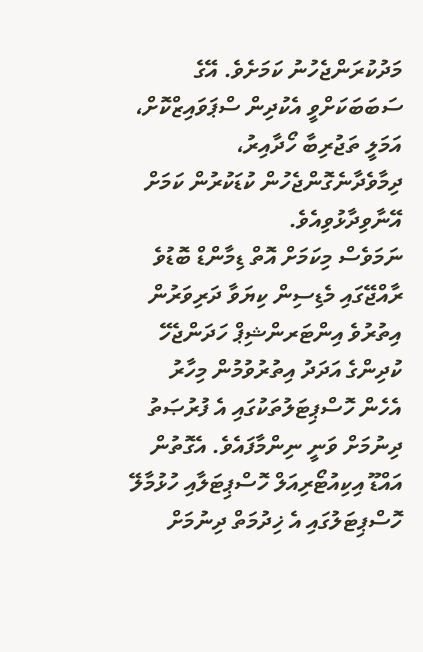މަދުކުރަންޖެހުނު ކަމަށެވެ. އޭގެ ސަބަބަކަށްވީ އެކުދިން ސްޕަވައިޒްކޮށް، އަމަލީ ތަޖުރިބާ ހޯދާއިރު، ދިމާވެދާނެގޮންޖެހުން ކުޑަކުރުން ކަމަށް އޭނާވިދާޅުވިއެވެ.
ނަމަވެސް މިކަމަށް އޮތް ޑިމާންޑް ބޮޑުވެ ރާއްޖޭގައި މެޑިސިން ކިޔަވާ ދަރިވަރުން އިތުރުވެ އިންޓަރންޝިޕް ހަދަންޖެހޭ ކުދިންގެ އަދަދު އިތުރުވުމުން މިހާރު އެހެން ހޮސްޕިޓަލުތަކުގައި އެ ފުރުޞަތު ދިނުމަށް ވަނީ ނިންމާފައެވެ. އެގޮތުން އައްޑޫ އިކިއުޓޯރިއަލް ހޮސްޕިޓަލާއި ހުޅުމާލޭ ހޮސްޕިޓަލުގައި އެ ޚިދުމަތް ދިނުމަށް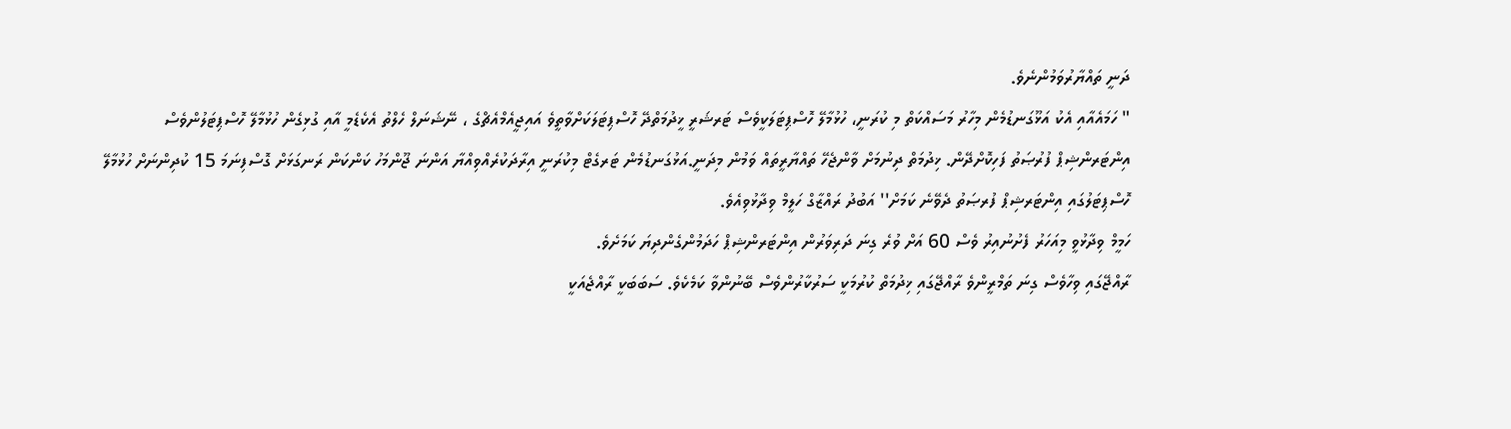ދަނީ ތައްޔާރުވަމުންނެވެ.
" ހަމައެއާއި އެކު އަޅޫގަނޑުމެން މިހާރު މަސައްކަތް މި ކުރަނީ، ހުޅުމާލޭ ހޮސްޕިޓަލަކީވެސް ޓަރޝަރީ ޚީދުމަތްދޭ ހޮސްޕިޓަލަކަށްވާތީވެ އައިޖީއެމްއެޗްގެ ، ނޭޝަނަލް ހެލްތު އެކެޑެމީ އާއި ގުޅިގެން ހުޅުމާލޭ ހޮސްޕިޓަލުންވެސް އިންޓަރންޝިޕް ފުރުޞަތު ފަހިކޮށްދޭން. ޚިދުމަތް ދިނުމަށް ވާންޖެހޭ ތައްޔާރީތައް ވަމުން މިދަނީ.އަޅުގަނޑުމެން ޓަރގެޓް މިކުރަނީ އިރާދަކުރެއްވިއްޔާ އަންނަ ޖޫންމަހު ކަންކަން ރަނގަޅަށް ގޮސްފިނަމަ 15 ކުދިންނަށް ހުޅުމާލޭ ހޮސްޕިޓަލުގައި އިންޓަރޝިޕް ފުރޞަތު ދެވޭނެ ކަމަށް'' އަބުދު ރައްޒާގް ހަލީމް ވިދާޅުވިއެވެ.
ހަމީމް ވިދާޅުވީ މިއަހަރު ފެށުނުއިރު ވެސް 60 އަށް ވުރެ ގިނަ ދަރިވަރުން އިންޓަރންޝިޕް ހަދަމުންގެންދިޔަ ކަމަށެވެ.
ރާއްޖޭގައި ވިހާވެސް ގިނަ ތަމްރީންވެ ރާއްޖޭގައި ޚިދުމަތް ކުރުމަކީ ސަރުކާރުންވެސް ބޭނުންވާ ކަމެކެވެ. ސަބަބަކީ ރާއްޖެއަކީ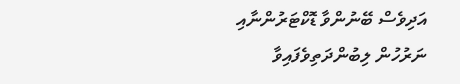އަދިވެސް ބޭނުންވާ ޑޮކްޓަރުންނާއި ނަރުހުން ލިބުންދަތިވެފައިވާ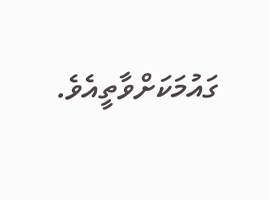ގައުމަކަށްވާތީއެވެ.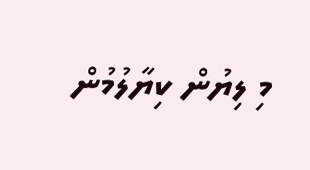މި ލިޔުން ކިޔާލުމުން